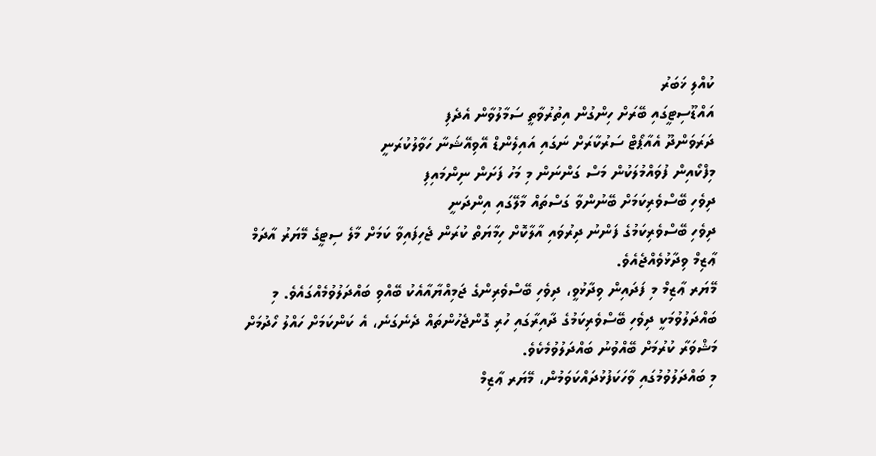ކުއްލި ޚަބަރު
އައްޑޫސިޓީގައި ބޭރަށް ހިންގުން އިތުރުވާތީ ސަމާލުވާން އެދެފި
ދަރަވަންދޫ އެއާޕޯޓް ސަރުކާރަށް ނަގައި އައިލެންޑް އޭވިއޭޝަނާ ހަވާލުކުރަނީ
މިފްކޯއިން ފުވައްމުލަކުން މަސް ގަންނަން މި މަހު ފަށަން ނިންމައިފި
ދިވެހި ބޭސްވެރިކަމަށް ބޭނުންވާ ގަސްތައް މާލޭގައި އިންދަނީ
ދިވެހި ބޭސްވެރިކަމުގެ ފަންނު ދިރުވައި އާލާކޮށް ހިމާޔަތް ކުރަން ޖެހިފައިވާ ކަމަށް މާލެ ސިޓީގެ މޭޔަރު އާދަމް ޢާޒިމް ވިދާޅުވެއްޖެއެވެ.
މޭޔަރ ޢާޒިމް މި ފަދައިން ވިދާޅުވީ، ދިވެހި ބޭސްވެރިންގެ ޖަމިއްޔާއާއެކު ބޭއްވި ބައްދަލުވުމެއްގައެވެ. މި ބައްދަލުވުމަކީ ދިވެހި ބޭސްވެރިކަމުގެ ދާއިރާގައި ހުރި ގޮންޖެހުންތައް ދެނެގަނެ، އެ ކަންކަމަށް ހައްލު ހޯދުމަށް މަޝްވަރާ ކުރުމަށް ބޭއްވުނު ބައްދަލުވުމެކެވެ.
މި ބައްދަލުވުމުގައި ވާހަކަފުޅުދައްކަވަމުން، މޭޔަރ ޢާޒިމް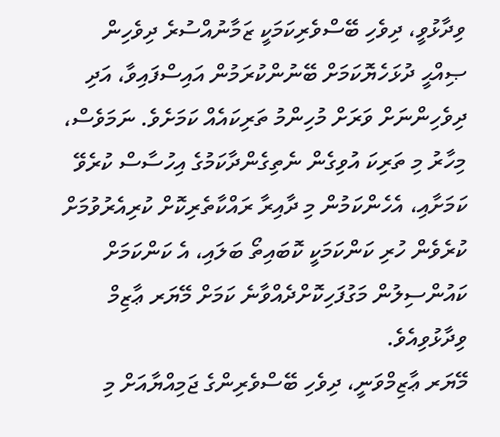ވިދާޅުވީ، ދިވެހި ބޭސްވެރިކަމަކީ ޒަމާނުއްސުރެ ދިވެހިން ޞިއްޙީ ދުޅަހެޔޮކަމަށް ބޭނުންކުރަމުން އައިސްފައިވާ، އަދި ދިވެހިންނަށް ވަރަށް މުހިންމު ތަރިކައެއް ކަމަށެވެ. ނަމަވެސް، މިހާރު މި ތަރިކަ އުވިގެން ނެތިގެންދާކަމުގެ އިހުސާސް ކުރެވޭ ކަމަށާއި، އެހެންކަމުން މި ދާއިރާ ރައްކާތެރިކޮށް ކުރިއެރުވުމަށް ކުރެވެން ހުރި ކަންކަމަކީ ކޮބައިތޯ ބަލައި، އެ ކަންކަމަށް ކައުންސިލުން މަގުފަހިކޮށްދެއްވާނެ ކަމަށް މޭޔަރ ޢާޒިމް ވިދާޅުވިއެވެ.
މޭޔަރ ޢާޒިމްވަނީ، ދިވެހި ބޭސްވެރިންގެ ޖަމިއްޔާއަށް މި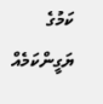ކަމުގެ ޔަގީންކަމެއް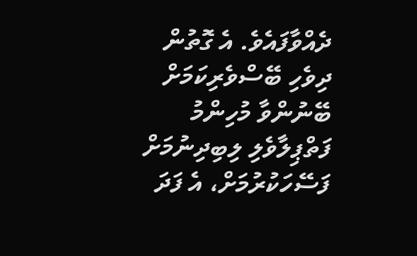ދެއްވާފައެވެ. އެ ގޮތުން ދިވެހި ބޭސްވެރިކަމަށް ބޭނުންވާ މުހިންމު ފަތްޕިލާވެލި ލިބިދިނުމަށް ފަސޭހަކުރުމަށް، އެ ފަދަ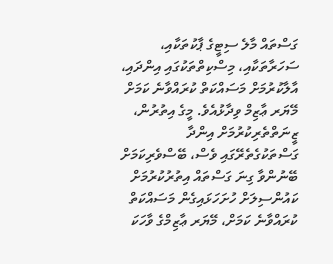ގަސްތައް މާލެ ސިޓީގެ ޕާކުތަކާއި، ސަހަރާތަކާއި، މިސްކިތްތަކުގައި އިންދައި، އާލާކުރުމަށް މަސައްކަތް ކުރައްވާނެ ކަމަށް މޭޔަރ ޢާޒިމް ވިދާޅުއެވެ. މީގެ އިތުރުން، ޒީނަތްތެރިކުރުމަށް އިންދާ ގަސްތަކުގެތެރޭގައި ވެސް، ބޭސްވެރިކަމަށް ބޭނުންވާ ގިނަ ގަސްތައް އިތުރުކުރުމަށް ކައުންސިލަށް ހުށަހަޅައިގެން މަސައްކަތް ކުރައްވާނެ ކަމަށް، މޭޔަރ ޢާޒިމްގެ ވާހަކަ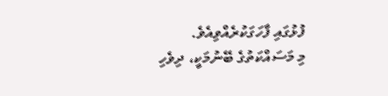ފުޅުގައި ފާހަގަކުރެއްވިއެވެ.
މި މަސައްކަތުގެ ބޭނުމަކީ، ދިވެހި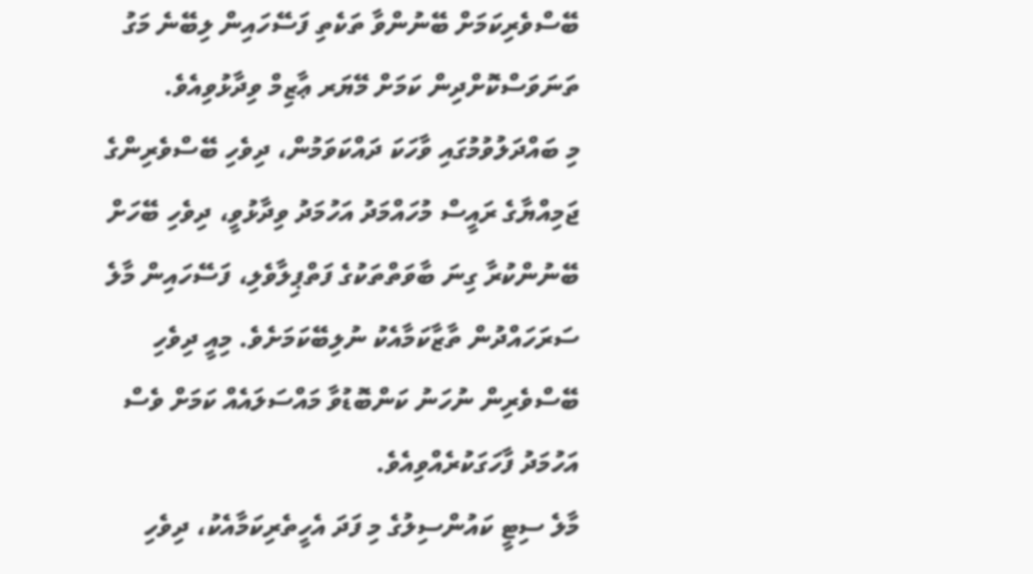ބޭސްވެރިކަމަށް ބޭނުންވާ ތަކެތި ފަސޭހައިން ލިބޭނެ މަގު ތަނަވަސްކޮށްދިން ކަމަށް މޭޔަރ ޢާޒިމް ވިދާޅުވިއެވެ.
މި ބައްދަލުވުމުގައި ވާހަކަ ދައްކަވަމުން، ދިވެހި ބޭސްވެރިންގެ ޖަމިއްޔާގެ ރައީސް މުހައްމަދު އަހުމަދު ވިދާޅުވީ، ދިވެހި ބޭހަށް ބޭނުންކުރާ ގިނަ ބާވަތްތަކުގެ ފަތްޕިލާވެލި، ފަސޭހައިން މާލެ ސަރަހައްދުން ތާޒާކަމާއެކު ނުލިބޭކަމަށެވެ. މިއީ ދިވެހި ބޭސްވެރިން ނުހަނު ކަންބޮޑުވާ މައްސަލައެއް ކަމަށް ވެސް އަހުމަދު ފާހަގަކުރެއްވިއެވެ.
މާލެ ސިޓީ ކައުންސިލުގެ މި ފަދަ އެހީތެރިކަމާއެކު، ދިވެހި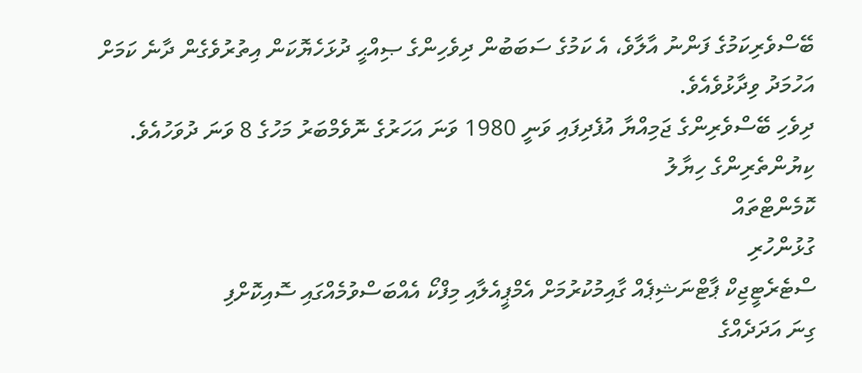ބޭސްވެރިކަމުގެ ފަންނު އާލާވެ، އެ ކަމުގެ ސަބަބުން ދިވެހިންގެ ޞިއްޙީ ދުޅަހެޔޮކަން އިތުރުވެގެން ދާނެ ކަމަށް އަހުމަދު ވިދާޅުވެއެވެ.
ދިވެހި ބޭސްވެރިންގެ ޖަމިއްޔާ އުފެދިފައި ވަނީ 1980 ވަނަ އަހަރުގެ ނޮވެމްބަރު މަހުގެ 8 ވަނަ ދުވަހުއެވެ.
ކިޔުންތެރިންގެ ހިޔާލު
ކޮމެންޓްތައް
ގުޅުންހުރި
ސްޓެރެޓީޖިކް ޕާޓްނަޝިޕެއް ގާއިމުކުރުމަށް އެމްޕީއެލާއި މިފްކޯ އެއްބަސްވުމެއްގައި ސޮއިކޮށްފި
ގިނަ އަދަދެއްގެ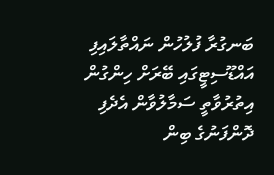ބަނގުރާ ފުލުހުން ނައްތާލައިފި
އައްޑޫސިޓީގައި ބޭރަށް ހިންގުން އިތުރުވާތީ ސަމާލުވާން އެދެފި
ދޮންފަނުގެ ބިން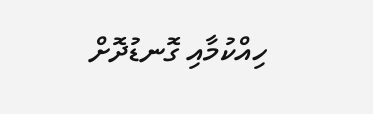ހިއްކުމާއި ގޮނޑުދޮށް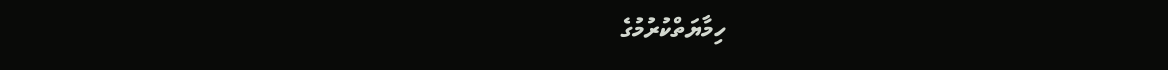ހިމާޔަތްކުރުމުގެ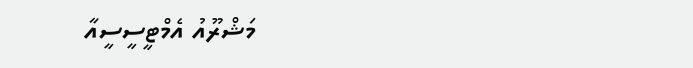މަޝްރޫއު އެމްޓީސީސީއާ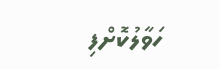ހަވާލުކޮށްފި